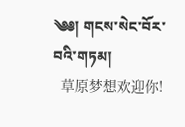༄༅། གངས་སེང་བོར་བའི་གཏམ།
  草原梦想欢迎你!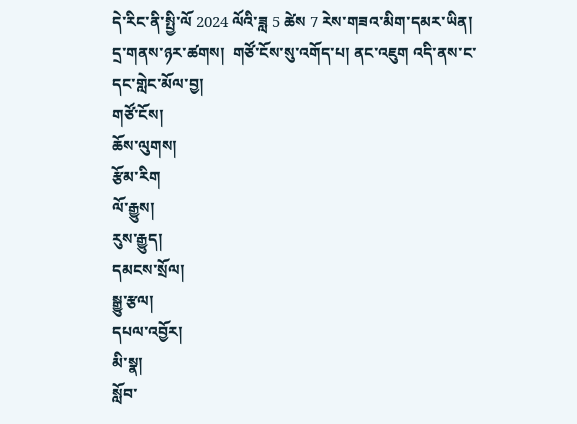དེ་རིང་ནི་སྤྱི་ལོ 2024 ལོའི་ཟླ 5 ཚེས 7 རེས་གཟའ་མིག་དམར་ཡིན། དྲ་གནས་ཉར་ཚགས།  གཙོ་ངོས་སུ་འགོད་པ། ནང་འཇུག འདི་ནས་ང་དང་གླེང་མོལ་བྱ།
གཙོ་ངོས།
ཆོས་ལུགས།
རྩོམ་རིག
ལོ་རྒྱུས།
རུས་རྒྱུད།
དམངས་སྲོལ།
སྒྱུ་རྩལ།
དཔལ་འབྱོར།
མི་སྣ།
སློབ་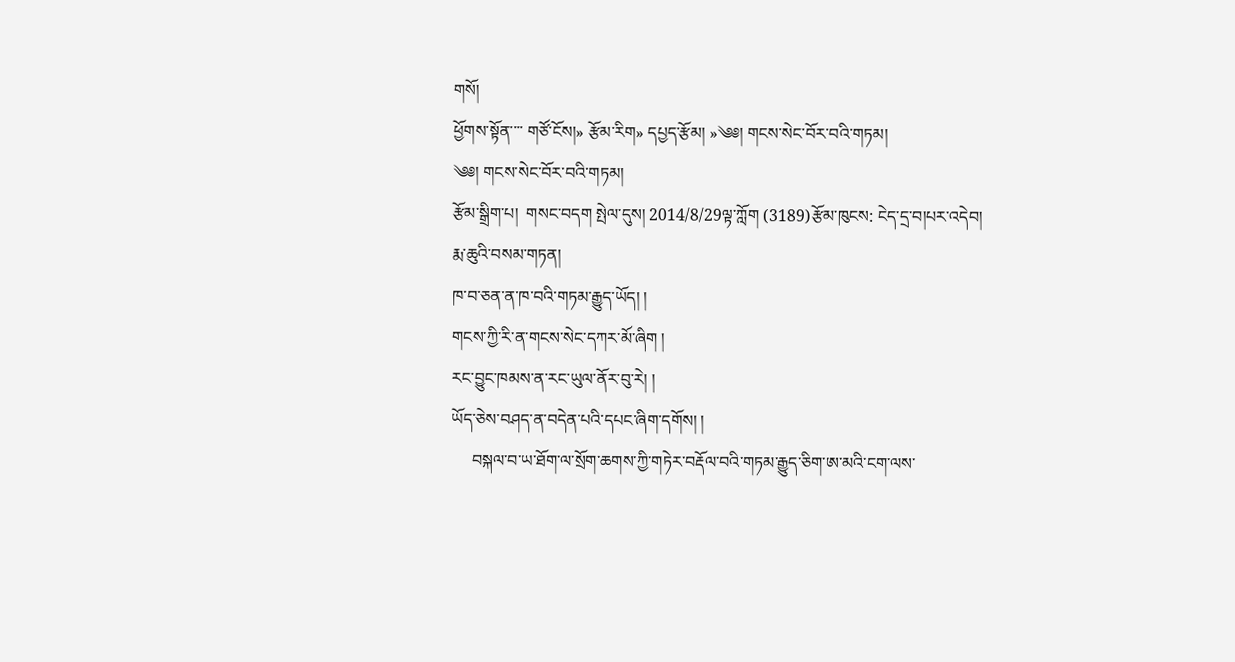གསོ།
ཕྱོགས་སྟོན་་་་ གཙོ་ངོས།» རྩོམ་རིག» དཔྱད་རྩོམ། »༄༅། གངས་སེང་བོར་བའི་གཏམ།
༄༅། གངས་སེང་བོར་བའི་གཏམ།
རྩོམ་སྒྲིག་པ།  གསང་བདག སྤེལ་དུས། 2014/8/29ལྟ་ཀློག (3189)རྩོམ་ཁུངས: ངེད་དྲ་བ།པར་འདེབ།
རྨ་ཆུའི་བསམ་གཏན།
ཁ་བ་ཅན་ན་ཁ་བའི་གཏམ་རྒྱུད་ཡོད། །
གངས་ཀྱི་རི་ན་གངས་སེང་དཀར་མོ་ཞིག །
རང་བྱུང་ཁམས་ན་རང་ཡུལ་ནོར་བུ་རེ། །
ཡོད་ཅེས་བཤད་ན་བདེན་པའི་དཔང་ཞིག་དགོས། །
     བསྐལ་བ་ཡ་ཐོག་ལ་སྲོག་ཆགས་ཀྱི་གཏེར་བརྡོལ་བའི་གཏམ་རྒྱུད་ཅིག་ཨ་མའི་ངག་ལས་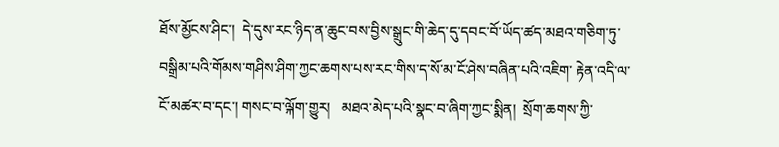ཐོས་མྱོངས་ཤིང་།  དེ་དུས་རང་ཉིད་ན་ཆུང་བས་བྱིས་སྒྲུང་གི་ཆེད་དུ་དབང་བོ་ཡོད་ཚད་མཐའ་གཅིག་ཏུ་ བསྒྲིམ་པའི་གོམས་གཤིས་ཤིག་ཀྱང་ཆགས་པས་རང་གིས་ད་སོ་མ་ངོ་ཤེས་བཞིན་པའི་འཇིག་ རྟེན་འདི་ལ་ངོ་མཚར་བ་དང་། གསང་བ་ལྐོག་གྱུར།   མཐའ་མེད་པའི་སྣང་བ་ཞིག་ཀྱང་སྨིན།  སྲོག་ཆགས་ཀྱི་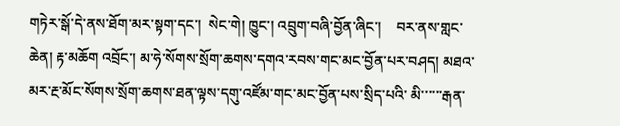གཏེར་སྒོ་དེ་ནས་ཐོག་མར་སྟག་དང་།  སེང་གེ། ཁྱུང་། འབྲུག་བཞི་བྱོན་ཞིང་།    བར་ནས་གླང་ཆེན། རྟ་མཆོག འབྲོང་། མ་ཧེ་སོགས་སྲོག་ཆགས་དགའ་རབས་གང་མང་བྱོན་པར་བཤད། མཐའ་མར་རྔ་མོང་སོགས་སྲོག་ཆགས་ཐན་ལྟས་དགུ་འཛོམ་གང་མང་བྱོན་པས་སྲིད་པའི་ མི་་་་་་རྒན་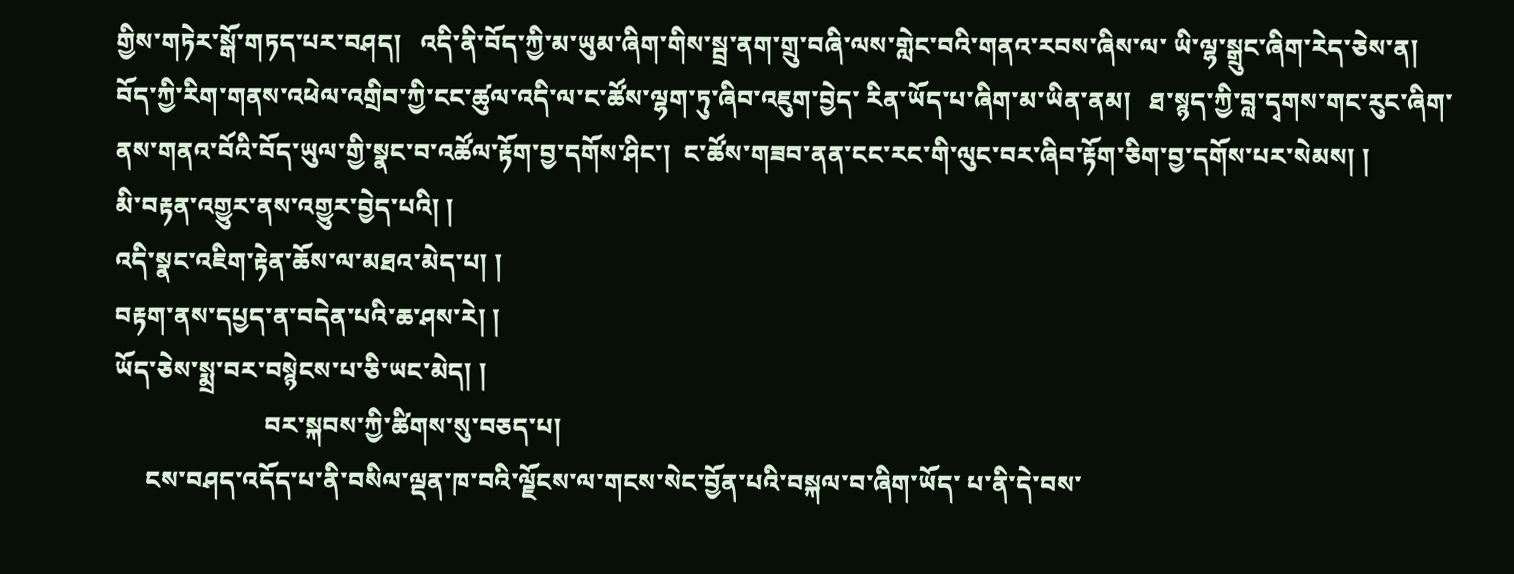གྱིས་གཏེར་སྒོ་གཏད་པར་བཤད།   འདི་ནི་བོད་ཀྱི་མ་ཡུམ་ཞིག་གིས་སྦྲ་ནག་གྲུ་བཞི་ལས་གླེང་བའི་གནའ་རབས་ཞིས་ལ་ ཡི་ལྷ་སྒྲུང་ཞིག་རེད་ཅེས་ན།  བོད་ཀྱི་རིག་གནས་འཕེལ་འགྲིབ་ཀྱི་ངང་ཚུལ་འདི་ལ་ང་ཚོས་ལྷག་ཏུ་ཞིབ་འཇུག་བྱེད་ རིན་ཡོད་པ་ཞིག་མ་ཡིན་ནམ།   ཐ་སྙད་ཀྱི་བླ་དྭགས་གང་རུང་ཞིག་ནས་གནའ་བོའི་བོད་ཡུལ་གྱི་སྣང་བ་འཚོལ་རྟོག་བྱ་དགོས་ཤིང་།  ང་ཚོས་གཟབ་ནན་ངང་རང་གི་ལུང་བར་ཞིབ་རྟོག་ཅིག་བྱ་དགོས་པར་སེམས། །
མི་བརྟན་འགྱུར་ནས་འགྱུར་བྱེད་པའི། །
འདི་སྣང་འཇིག་རྟེན་ཆོས་ལ་མཐའ་མེད་པ། །
བརྟག་ནས་དཔྱད་ན་བདེན་པའི་ཆ་ཤས་རེ། །
ཡོད་ཅེས་སྨྲ་བར་བསྙེངས་པ་ཅི་ཡང་མེད། །
                        བར་སྐབས་ཀྱི་ཚིགས་སུ་བཅད་པ།
     ངས་བཤད་འདོད་པ་ནི་བསིལ་ལྡན་ཁ་བའི་ལྗོངས་ལ་གངས་སེང་བྱོན་པའི་བསྐལ་བ་ཞིག་ཡོད་ པ་ནི་དེ་བས་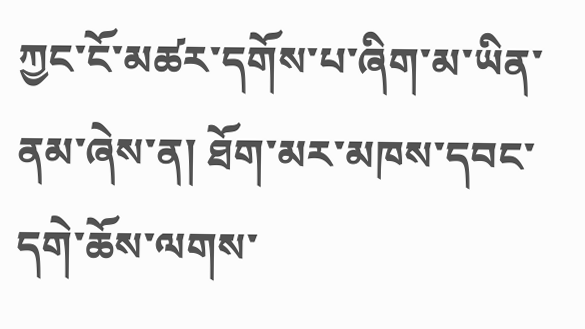ཀྱང་ངོ་མཚར་དགོས་པ་ཞིག་མ་ཡིན་ནམ་ཞེས་ན། ཐོག་མར་མཁས་དབང་དགེ་ཆོས་ལགས་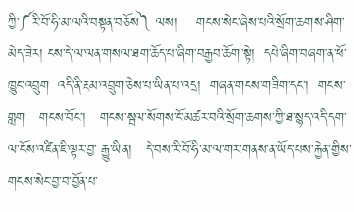ཀྱི་༼རི་བོ་ཧི་མ་ལའི་བསྟན་བཅོས༽ ལས།    གངས་སེང་ཞེས་པའི་སྲོག་ཆགས་ཤིག་མེད་ཟེར། ངས་དེ་ལ་ལན་གསལ་ཐག་ཆོད་པ་ཞིག་བརྒྱབ་ཆོག་སྟེ།  དཔེ་ཞིག་བཞག་ན་ཕོ་ཁྱུང་འབྲུག  འདི་ནི་རྔམ་འབྲུག་ཅེས་པ་ཡིན་པ་འདྲ།  གཞན་གངས་གཟིག་དང་།  གངས་གླག   གངས་བོང་།   གངས་སྦལ་སོགས་ངོ་མཚར་བའི་སྲོག་ཆགས་ཀྱི་ཐ་སྙད་འདི་དག་ལ་ངོས་འཛིན་ཇི་ལྟར་བྱ་ རྒྱུ་ཡིན།   དེ་བས་རི་བོ་ཧི་མ་ལ་གར་གནས་ན་ཡོད་པས་རྐྱེན་གྱིས་གངས་སེང་བྱ་བ་བྱོན་པ་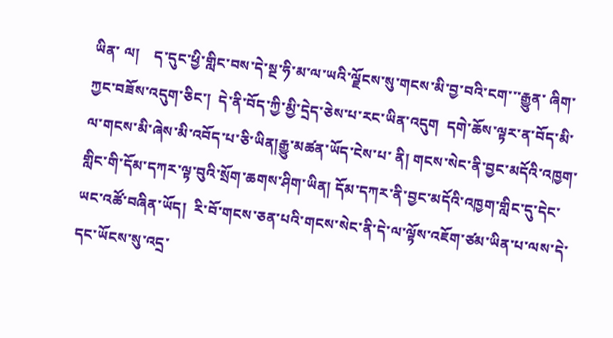ཡིན་ ལ།    ད་དུང་ཕྱི་གླིང་བས་དེ་སྔ་ཧི་མ་ལ་ཡའི་ལྗོངས་སུ་གངས་མི་བྱ་བའི་ངག་་་རྒྱུན་ ཞིག་ཀྱང་བཟོས་འདུག་ཅིང་།  དེ་ནི་བོད་ཀྱི་མྱི་དྲེད་ཅེས་པ་རང་ཡིན་འདུག  དགེ་ཆོས་ལྟར་ན་བོད་མི་ལ་གངས་མི་ཞེས་མི་འབོད་པ་ཅི་ཡིན།རྒྱུ་མཚན་ཡོད་ངེས་པ་ ནི། གངས་སེང་ནི་བྱང་མདོའི་འཁྱག་གླིང་གི་དོམ་དཀར་ལྟ་བུའི་སྲོག་ཆགས་ཤིག་ཡིན། དོམ་དཀར་ནི་བྱང་མདོའི་འཁྱག་གླིང་དུ་དེང་ཡང་འཚོ་བཞིན་ཡོད།  རི་བོ་གངས་ཅན་པའི་གངས་སེང་ནི་དེ་ལ་ལྟོས་འཇོག་ཙམ་ཡིན་པ་ལས་དེ་དང་ཡོངས་སུ་འདྲ་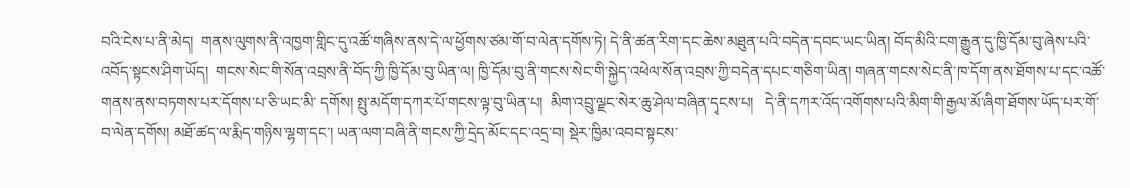བའི་ངེས་པ་ནི་མེད།  གནས་ལུགས་ནི་འཁྱག་གླིང་དུ་འཚོ་གཞིས་ནས་དེ་ལ་ཕྱོགས་ཙམ་གོ་བ་ལེན་དགོས་ཏེ། དེ་ནི་ཚན་རིག་དང་ཆེས་མཐུན་པའི་བདེན་དབང་ཡང་ཡིན། བོད་མིའི་ངག་རྒྱུན་དུ་ཁྱི་དོམ་བུ་ཞེས་པའི་འབོད་སྟངས་ཤིག་ཡོད།  གངས་སེང་གི་སོན་འབྲས་ནི་བོད་ཀྱི་ཁྱི་དོམ་བུ་ཡིན་ལ། ཁྱི་དོམ་བུ་ནི་གངས་སེང་གི་སྐྱེད་འཕེལ་སོན་འབྲས་ཀྱི་བདེན་དཔང་གཅིག་ཡིན། གཞན་གངས་སེང་ནི་ཁ་དོག་ནས་ཐོགས་པ་དང་འཚོ་གནས་ནས་བཏགས་པར་དོགས་པ་ཅི་ཡང་མི་ དགོས། སྤུ་མདོག་དཀར་པོ་གངས་ལྟ་བུ་ཡིན་པ།  མིག་འབྲུ་ལྗང་སེར་ཆུ་ཤེལ་བཞིན་དྭངས་པ།   དེ་ནི་དཀར་འོད་འགོགས་པའི་མིག་གི་རྒྱལ་མོ་ཞིག་ཐོགས་ཡོད་པར་གོ་བ་ལེན་དགོས། མཐོ་ཚད་ལ་རྨིད་གཉིས་ལྷག་དང་། ཡན་ལག་བཞི་ནི་གངས་ཀྱི་དྲེད་མོང་དང་འདྲ་བ། སྡེར་ཁྱིམ་འབབ་སྟངས་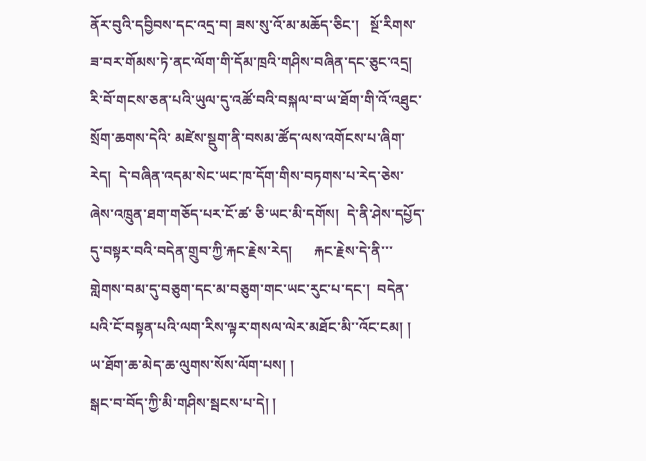ནོར་བུའི་དབྱིབས་དང་འདྲ་བ། ཟས་སུ་འོ་མ་མཆོད་ཅིང་།   སྔོ་རིགས་ཟ་བར་གོམས་ཏེ་ནང་ལོག་གི་དོམ་ཁྲའི་གཤིས་བཞིན་དང་ཅུང་འདྲ།   རི་བོ་གངས་ཅན་པའི་ཡུལ་དུ་འཚོ་བའི་བསྐལ་བ་ཡ་ཐོག་གི་འོ་འཐུང་སྲོག་ཆགས་དེའི་ མཛེས་སྡུག་ནི་བསམ་ཚོད་ལས་འགོངས་པ་ཞིག་རེད།  དེ་བཞིན་འདམ་སེང་ཡང་ཁ་དོག་གིས་བཏགས་པ་རེད་ཅེས་ཞེས་འཁྲུན་ཐག་གཅོད་པར་ངོ་ཚ་ ཅི་ཡང་མི་དགོས།  དེ་ནི་ཤེས་དཔྱོད་དུ་བསྟར་བའི་བདེན་གྲུབ་ཀྱི་རྐང་རྗེས་རེད།      རྐང་རྗེས་དེ་ནི་་་གླེགས་བམ་དུ་བཅུག་དང་མ་བཅུག་གང་ཡང་རུང་པ་དང་།  བདེན་པའི་ངོ་བསྟན་པའི་ལག་རིས་ལྟར་གསལ་ལེར་མཐོང་མི་་འོང་ངམ། །
ཡ་ཐོག་ཆ་མེད་ཆ་ལུགས་སོས་ལོག་པས། །
སྒང་བ་བོད་ཀྱི་མི་གཤིས་སྦངས་པ་དེ། །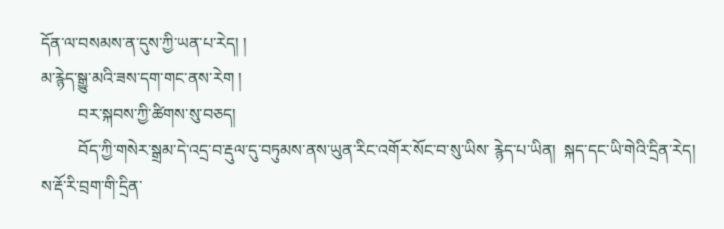དོན་ལ་བསམས་ན་དུས་ཀྱི་ཡན་པ་རེད། །
མ་རྙེད་སྒྱུ་མའི་ཟས་དག་གང་ནས་རེག །
         བར་སྐབས་ཀྱི་ཚིགས་སུ་བཅད།
         བོད་ཀྱི་གསེར་སྒྲམ་དེ་འདྲ་བ་རྡུལ་དུ་བཏུམས་ནས་ཡུན་རིང་འགོར་སོང་བ་སུ་ཡིས་ རྙེད་པ་ཡིན།  སྐད་དང་ཡི་གེའི་དྲིན་རེད། ས་རྡོ་རི་བྲག་གི་དྲིན་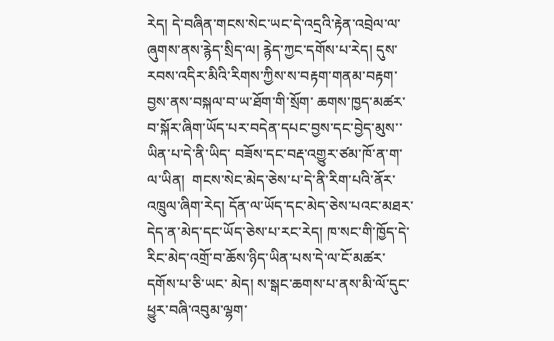རེད། དེ་བཞིན་གངས་སེང་ཡང་དེ་འདྲའི་རྟེན་འབྲེལ་ལ་ཞུགས་ནས་རྙེད་སྲིད་ལ། རྙེད་ཀྱང་དགོས་པ་རེད། དུས་རབས་འདིར་མིའི་རིགས་ཀྱིས་ས་བརྟག་གནམ་བརྟག་བྱས་ནས་བསྐལ་བ་ཡ་ཐོག་གི་སྲོག་ ཆགས་ཁྱད་མཚར་བ་སྐོར་ཞིག་ཡོད་པར་བདེན་དཔང་བྱས་དང་བྱེད་མུས་་ཡིན་པ་དེ་ནི་ཡིད་ བཟོས་དང་བརྡ་འགྱུར་ཙམ་ཁོ་ན་ག་ལ་ཡིན།  གངས་སེང་མེད་ཅེས་པ་དེ་ནི་རིག་པའི་ནོར་འཁྲུལ་ཞིག་རེད། དོན་ལ་ཡོད་དང་མེད་ཅེས་པའང་མཐར་དེད་ན་མེད་དང་ཡོད་ཅེས་པ་རང་རེད། ཁ་སང་གི་ཁྱོད་དེ་རིང་མེད་འགྲོ་བ་ཆོས་ཉིད་ཡིན་པས་དེ་ལ་ངོ་མཚར་དགོས་པ་ཅི་ཡང་ མེད། ས་སྒང་ཆགས་པ་ནས་མི་ལོ་དུང་ཕྱུར་བཞི་འབུམ་ལྷག་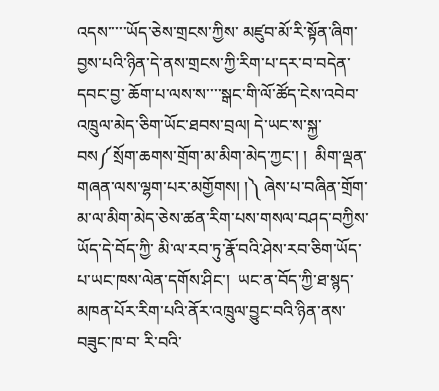འདས་་་་་ཡོད་ཅེས་གྲངས་ཀྱིས་ མཛུབ་མོ་རི་སྟོན་ཞིག་བྱས་པའི་ཉིན་དེ་ནས་གྲངས་ཀྱི་རིག་པ་དར་བ་བདེན་དབང་བྱ་ ཆོག་པ་ལས་ས་་་་སྒང་གི་ལོ་ཚོད་ངེས་འབེབ་འཁྲུལ་མེད་ཅིག་ཡོང་ཐབས་བྲལ། དེ་ཡང་ས་སྐྱ་བས༼སྲོག་ཆགས་གྲོག་མ་མིག་མེད་ཀྱང་། །  མིག་ལྡན་གཞན་ལས་ལྷག་པར་མགྱོགས། །༽ ཞེས་པ་བཞིན་གྲོག་མ་ལ་མིག་མེད་ཅེས་ཚན་རིག་པས་གསལ་བཤད་བཀྱིས་ཡོད་དེ་བོད་ཀྱི་ མི་ལ་རབ་ཏུ་རྣོ་བའི་ཤེས་རབ་ཅིག་ཡོད་པ་ཡང་ཁས་ལེན་དགོས་ཤིང་།  ཡང་ན་བོད་ཀྱི་ཐ་སྙད་མཁན་པོར་རིག་པའི་ནོར་འཁྲུལ་བྱུང་བའི་ཉིན་ནས་བཟུང་ཁ་བ་ རི་བའི་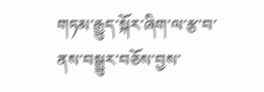གཏམ་རྒྱུད་སྐོར་ཞིག་ལ་རྩ་བ་ནས་བསྒྱུར་བཅོས་བྱས་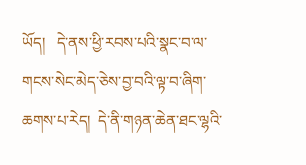ཡོད།   དེ་ནས་ཕྱི་རབས་པའི་སྣང་བ་ལ་གངས་སེང་མེད་ཅེས་བྱ་བའི་ལྟ་བ་ཞིག་ཆགས་པ་རེད།  དེ་ནི་གཉན་ཆེན་ཐང་ལྷའི་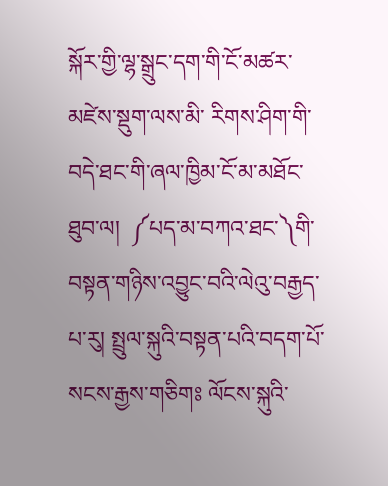སྐོར་གྱི་ལྷ་སྒྲུང་དག་གི་ངོ་མཚར་མཛེས་སྡུག་ལས་མི་ རིགས་ཤིག་གི་བདེ་ཐང་གི་ཞལ་ཁྱིམ་ངོ་མ་མཐོང་ཐུབ་ལ།  ༼པད་མ་བཀའ་ཐང་༽གི་བསྟན་གཉིས་འབྱུང་བའི་ལེའུ་བརྒྱད་པ་རུ། སྤྲུལ་སྐུའི་བསྟན་པའི་བདག་པོ་སངས་རྒྱས་གཅིགཿ ལོངས་སྐུའི་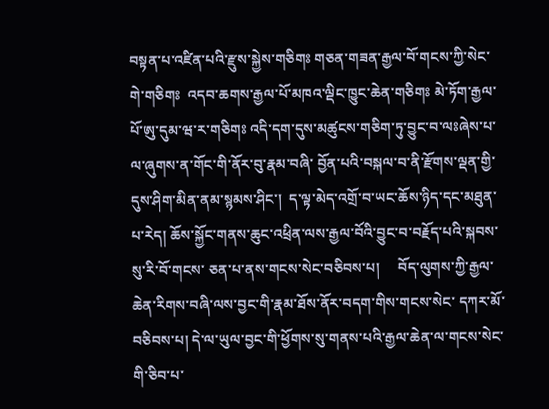བསྟན་པ་འཛིན་པའི་རྫུས་སྐྱེས་གཅིགཿ གཅན་གཟན་རྒྱལ་བོ་གངས་ཀྱི་སེང་གེ་གཅིགཿ  འདབ་ཆགས་རྒྱལ་པོ་མཁའ་ལྡིང་ཁྱུང་ཆེན་གཅིགཿ མེ་ཏོག་རྒྱལ་པོ་ཨུ་དུམ་ཝ་ར་གཅིགཿ འདི་དག་དུས་མཚུངས་གཅིག་ཏུ་བྱུང་བ་ལཿཞེས་པ་ལ་ཞུགས་ན་གོང་གི་ནོར་བུ་རྣམ་བཞི་ བྱོན་པའི་བསྐལ་བ་ནི་རྫོགས་ལྡན་གྱི་དུས་ཤིག་མིན་ནམ་སྙམས་ཤིང་།  ད་ལྟ་མེད་འགྲོ་བ་ཡང་ཆོས་ཉིད་དང་མཐུན་པ་རེད། ཆོས་སྐྱོང་གནས་ཆུང་འཕྲིན་ལས་རྒྱལ་བོའི་བྱུང་བ་བརྗོད་པའི་སྐབས་སུ་རི་བོ་གངས་ ཅན་པ་ནས་གངས་སེང་བཅིབས་པ།     བོད་ལུགས་ཀྱི་རྒྱལ་ཆེན་རིགས་བཞི་ལས་བྱང་གི་རྣམ་ཐོས་ནོར་བདག་གིས་གངས་སེང་ དཀར་མོ་བཅིབས་པ། དེ་ལ་ཡུལ་བྱང་གི་ཕྱོགས་སུ་གནས་པའི་རྒྱལ་ཆེན་ལ་གངས་སེང་གི་ཅིབ་པ་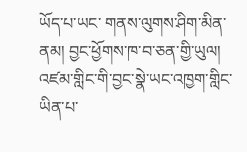ཡོད་པ་ཡང་ གནས་ལུགས་ཤིག་མིན་ནམ། བྱང་ཕྱོགས་ཁ་བ་ཅན་གྱི་ཡུལ། འཛམ་གླིང་གི་བྱང་སྣེ་ཡང་འཁྱག་གླིང་ཡིན་པ་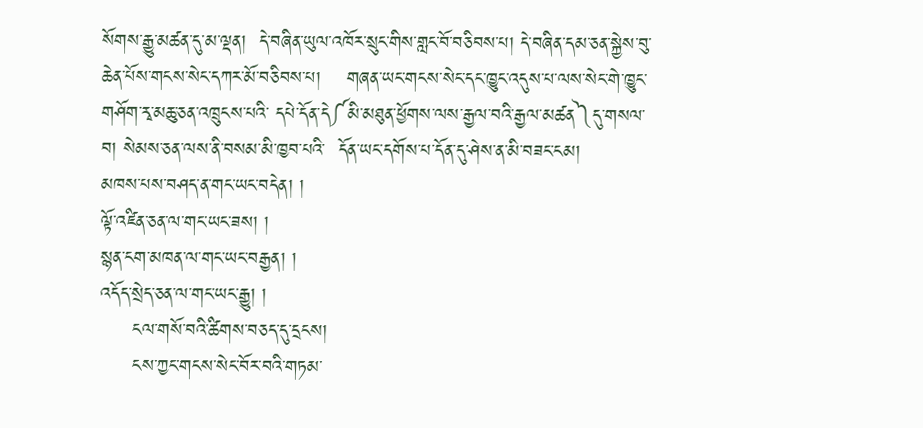སོགས་རྒྱུ་མཚན་དུ་མ་ལྡན།  དེ་བཞིན་ཡུལ་འཁོར་སྲུང་གིས་གླང་བོ་བཅིབས་པ། དེ་བཞིན་དམ་ཅན་སྐྱེས་བུ་ཆེན་པོས་གངས་སེང་དཀར་མོ་བཅིབས་པ།    གཞན་ཡང་གངས་སེང་དང་ཁྱུང་འདུས་པ་ལས་སེང་གེ་ཁྱུང་གཤོག་རྭ་མཆུ་ཅན་འཁྲུངས་པའི་ དཔེ་དོན་དེ༼མི་མཐུན་ཕྱོགས་ལས་རྒྱལ་བའི་རྒྱལ་མཚན༽དུ་གསལ་བ། སེམས་ཅན་ལས་ནི་བསམ་མི་ཁྱབ་པའི་  དོན་ཡང་དགོས་པ་དོན་དུ་ཤེས་ན་མི་བཟང་ངམ།
མཁས་པས་བཤད་ན་གང་ཡང་བདེན། །
ལྟོ་འཛིན་ཅན་ལ་གང་ཡང་ཟས། །
སྙན་ངག་མཁན་ལ་གང་ཡང་བརྒྱན། །
འདོད་སྲེད་ཅན་ལ་གང་ཡང་རྒྱུ། །
     ངལ་གསོ་བའི་ཚིགས་བཅད་དུ་དྲངས།
     ངས་ཀྱང་གངས་སེང་བོར་བའི་གཏམ་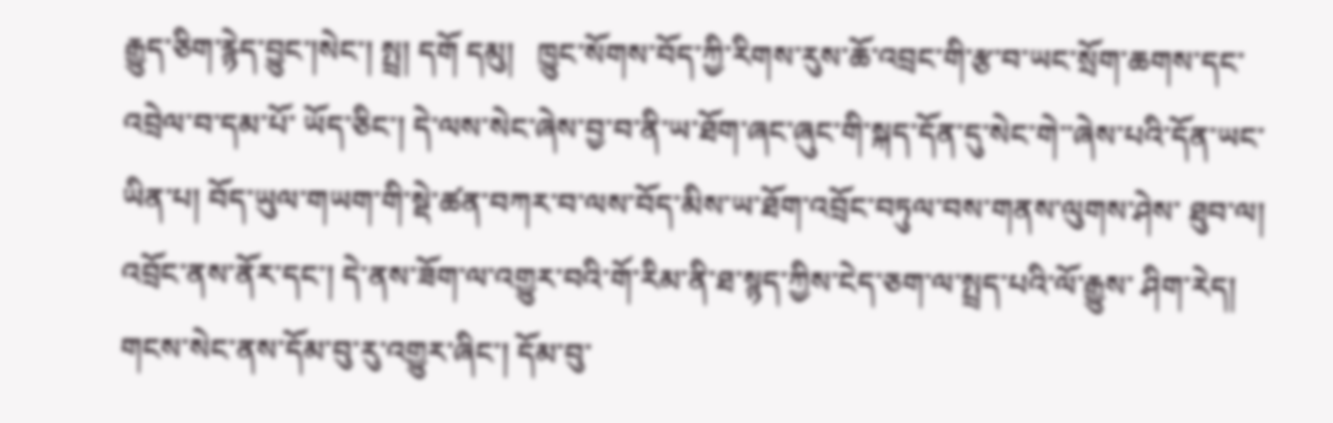རྒྱུད་ཅིག་རྙེད་བྱུང་།སེང་། སྤྲ། དགོ དམུ།   ཁྱུང་སོགས་བོད་ཀྱི་རིགས་རུས་ཆོ་འབྲང་གི་རྩ་བ་ཡང་སྲོག་ཆགས་དང་འབྲེལ་བ་དམ་པོ་ ཡོད་ཅིང་། དེ་ལས་སེང་ཞེས་བྱ་བ་ནི་ཡ་ཐོག་ཞང་ཞུང་གི་སྐད་དོན་དུ་སེང་གེ་་ཞེས་པའི་དོན་ཡང་ ཡིན་པ། བོད་ཡུལ་གཡག་གི་སྡེ་ཚན་བཀར་བ་ལས་བོད་མིས་ཡ་ཐོག་འབྲོང་བཏུལ་བས་གནས་ལུགས་ཤེས་ ཐུབ་ལ།  འབྲོང་ནས་ནོར་དང་། དེ་ནས་ཟོག་ལ་འགྱུར་བའི་གོ་རིམ་ནི་ཐ་སྙད་ཀྱིས་ངེད་ཅག་ལ་སྤྲད་པའི་ལོ་རྒྱུས་ ཤིག་རེད།  གངས་སེང་ནས་དོམ་བུ་རུ་འགྱུར་ཞིང་། དོམ་བུ་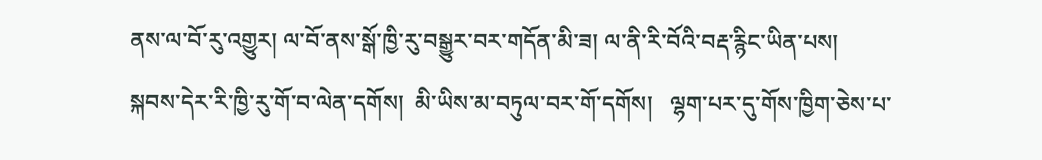ནས་ལ་བོ་རུ་འགྱུར། ལ་བོ་ནས་སྒོ་ཁྱི་རུ་བསྒྱུར་བར་གདོན་མི་ཟ། ལ་ནི་རི་བོའི་བརྡ་རྙིང་ཡིན་པས།  སྐབས་དེར་རི་ཁྱི་རུ་གོ་བ་ལེན་དགོས།  མི་ཡིས་མ་བཏུལ་བར་གོ་དགོས།   ལྷག་པར་དུ་གོས་ཁྱིག་ཅེས་པ་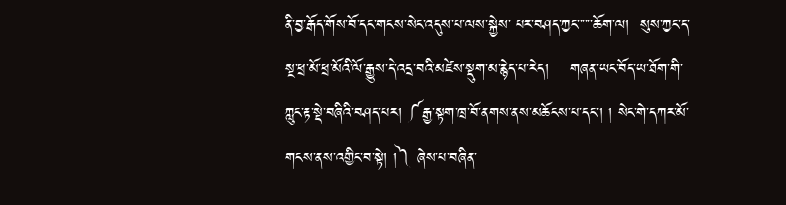ནི་བྱ་རྒོད་གོས་བོ་དང་གངས་སེང་འདུས་པ་ལས་སྐྱེས་ པར་བཤད་ཀྱང་་་་་་ཆོག་ལ།  སུས་ཀྱང་ད་སྔ་ཕྲ་མོ་ཕྲ་མོའི་ལོ་རྒྱུས་དེ་འདྲ་བའི་མཛེས་སྡུག་མ་རྙེད་པ་རེད།    གཞན་ཡང་བོད་ཡ་ཐོག་གི་ཀླུང་རྟ་སྡེ་བཞིའི་བཤད་པར། ༼རྒྱ་སྟག་ཁྲ་བོ་ནགས་ནས་མཆོངས་པ་དང་། ། སེང་གེ་དཀར་མོ་གངས་ནས་འགྱིང་བ་སྟེ། །༽ ཞེས་པ་བཞིན་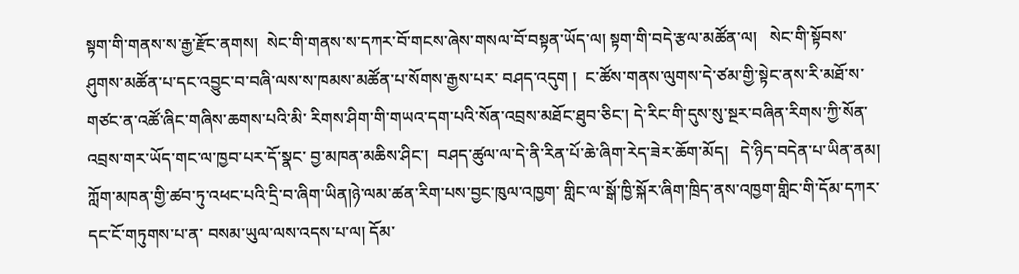སྟག་གི་གནས་ས་རྒྱ་རྫོང་ནགས།  སེང་གི་གནས་ས་དཀར་བོ་གངས་ཞེས་གསལ་བོ་བསྟན་ཡོད་ལ། སྟག་གི་བདེ་རྩལ་མཚོན་ལ།   སེང་གི་སྟོབས་ཤུགས་མཚོན་པ་དང་འབྱུང་བ་བཞི་ལས་ས་ཁམས་མཚོན་པ་སོགས་རྒྱས་པར་ བཤད་འདུག །  ང་ཚོས་གནས་ལུགས་དེ་ཙམ་གྱི་སྟེང་ནས་རི་མཐོ་ས་གཙང་ན་འཚོ་ཞིང་གཞིས་ཆགས་པའི་མི་ རིགས་ཤིག་གི་གཡའ་དག་པའི་སོན་འབྲས་མཐོང་ཐུབ་ཅིང་། དེ་རིང་གི་དུས་སུ་སྔར་བཞིན་རིགས་ཀྱི་སོན་འབྲས་གར་ཡོད་གང་ལ་ཁྱབ་པར་དོ་སྣང་ བྱ་མཁན་མཆིས་ཤིང་།  བཤད་ཚུལ་ལ་དེ་ནི་རིན་པོ་ཆེ་ཞིག་རེད་ཟེར་ཆོག་མོད།   དེ་ཉིད་བདེན་པ་ཡིན་ནམ།  ཀློག་མཁན་གྱི་ཚབ་ཏུ་འཕང་པའི་དྲི་བ་ཞིག་ཡིན།ཉེ་ལམ་ཚན་རིག་པས་བྱང་ཁུལ་འཁྱག་ གླིང་ལ་སྒོ་ཁྱི་སྐོར་ཞིག་ཁྲིད་ནས་འཁྱག་གླིང་གི་དོམ་དཀར་དང་ངོ་གཏུགས་པ་ན་ བསམ་ཡུལ་ལས་འདས་པ་ལ། དོམ་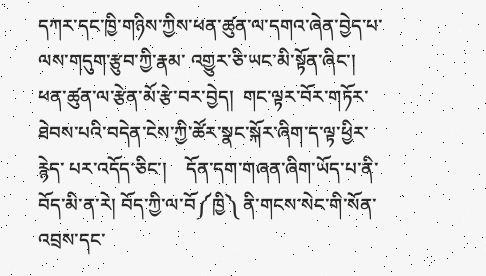དཀར་དང་ཁྱི་གཉིས་ཀྱིས་ཕན་ཚུན་ལ་དགའ་ཞེན་བྱེད་པ་ལས་གདུག་རྩུབ་ཀྱི་རྣམ་ འགྱུར་ཅི་ཡང་མི་སྟོན་ཞིང་།   ཕན་ཚུན་ལ་རྩེན་མོ་རྩེ་བར་བྱེད།  གང་ལྟར་བོར་གཏོར་ཐེབས་པའི་བདེན་ངེས་ཀྱི་ཚོར་སྣང་སྐོར་ཞིག་ད་ལྟ་ཕྱིར་རྙེད་ པར་འདོད་ཅིང་།    དོན་དག་གཞན་ཞིག་ཡོད་པ་ནི་བོད་མི་ན་རེ། བོད་ཀྱི་ལ་བོ༼ཁྱི༽ ནི་གངས་སེང་གི་སོན་འབྲས་དང་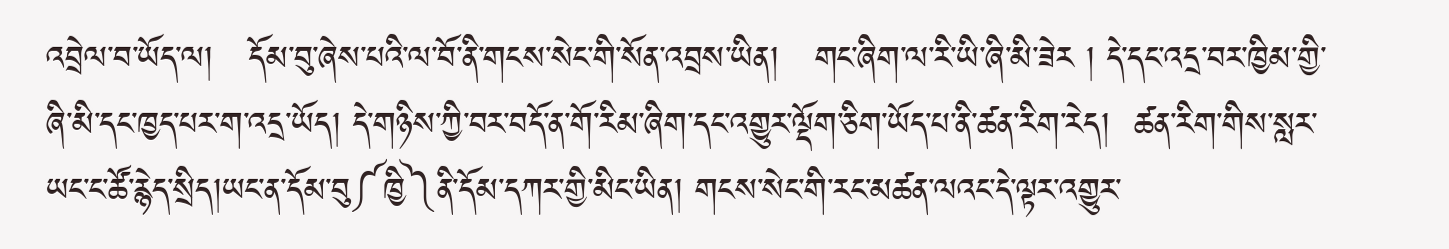འབྲེལ་བ་ཡོད་ལ།   དོམ་བུ་ཞེས་པའི་ལ་བོ་ནི་གངས་སེང་གི་སོན་འབྲས་ཡིན།   གང་ཞིག་ལ་རི་ཡི་ཞི་མི་ཟེར ། དེ་དང་འདྲ་བར་ཁྱིམ་གྱི་ཞི་མི་དང་ཁྱད་པར་ག་འདྲ་ཡོད། དེ་གཉིས་ཀྱི་བར་བདོ་ན་གོ་རིམ་ཞིག་དང་འགྱུར་ལྡོག་ཅིག་ཡོད་པ་ནི་ཚན་རིག་རེད།  ཚན་རིག་གིས་སླར་ཡང་ང་ཚོ་རྙེད་སྲིད།ཡང་ན་དོམ་བུ༼ཁྱི༽ནི་དོམ་དཀར་གྱི་མིང་ཡིན། གངས་སེང་གི་རང་མཚན་ལའང་དེ་ལྟར་འགྱུར་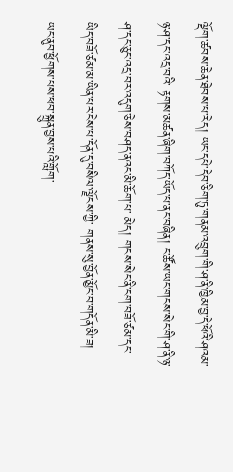ལྡོག་ཚབས་ཆེན་ཐེབས་པ་རེད། ཡང་དཔེ་དེབ་ཅིག་ཏུ་གནམ་འབྲུག་གི་ཤ་ནི་ཁྱིམ་བྱ་དེ་ཕོའི་ཤའམ་ཉ་ཤ་དང་འདྲ་བའི་ རྟགས་མཚན་ཞིག་བཀོད་ཡོད་པ་ནང་བཞིན། ང་ཚོས་ཡང་གངས་སེང་གི་ཤ་ནི་ཉ་ཤ་དང་ཅུང་འདྲ་བར་འདུག་ཅེས་བཤད་ནའང་མི་ཆོག་པ་ མེད། གངས་སེང་ནི་ངག་བཟོ་ཙམ་དང་ཡིད་བཟོ་ཙམ་མ་ཡིན་པར་ངེས་པ་དོན་དུ་བསིལ་ལྗོངས་ཀྱི་ གནས་སུ་བྱོན་མྱོང་བ་གདོན་མི་ཟ། ཡང་ནུབ་ཕྱོགས་པས་ཕབ་སྐྲུན་བྱས་པའི་གློག་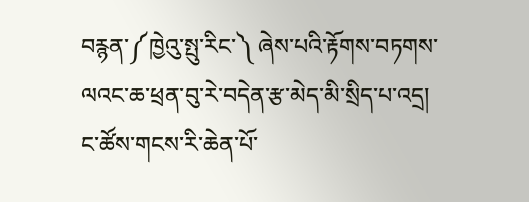བརྙན་༼ཁྱེའུ་སྤུ་རིང་༽ ཞེས་པའི་རྟོགས་བཏགས་ལའང་ཆ་ཕྲན་བུ་རེ་བདེན་རྩ་མེད་མི་སྲིད་པ་འདྲ།   ང་ཚོས་གངས་རི་ཆེན་པོ་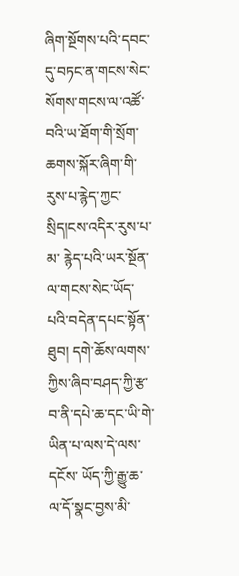ཞིག་སྔོགས་པའི་དབང་དུ་བཏང་ན་གངས་སེང་སོགས་གངས་ལ་འཚོ་བའི་ཡ་ཐོག་གི་སྲོག་ཆགས་སྐོར་ཞིག་གི་རུས་པ་རྙེད་ཀྱང་སྲིད།ངས་འདིར་རུས་པ་མ་ རྙེད་པའི་ཡར་སྔོན་ལ་གངས་སེང་ཡོད་པའི་བདེན་དཔང་སྟོན་ཐུབ། དགེ་ཆོས་ལགས་ཀྱིས་ཞིབ་བཤད་ཀྱི་རྩ་བ་ནི་དཔེ་ཆ་དང་ཡི་གེ་ཡིན་པ་ལས་དེ་ལས་དངོས་ ཡོད་ཀྱི་རྒྱུ་ཆ་ལ་དོ་སྣང་བྱས་མི་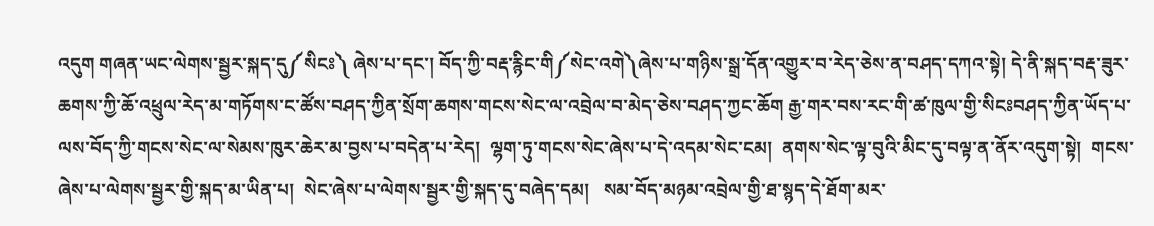འདུག གཞན་ཡང་ལེགས་སྦྱར་སྐད་དུ༼སིངཿ༽ ཞེས་པ་དང་། བོད་ཀྱི་བརྡ་རྙིང་གི༼སེང་འགེ༽ཞེས་པ་གཉིས་སྒྲ་དོན་འགྱུར་བ་རེད་ཅེས་ན་བཤད་དཀའ་སྟེ། དེ་ནི་སྐད་བརྡ་ཟུར་ཆགས་ཀྱི་ཆོ་འཕྲུལ་རེད་མ་གཏོགས་ང་ཚོས་བཤད་ཀྱིན་སྲོག་ཆགས་གངས་སེང་ལ་འབྲེལ་བ་མེད་ཅེས་བཤད་ཀྱང་ཆོག རྒྱ་གར་བས་རང་གི་ཚ་ཁུལ་གྱི་སིངཿབཤད་ཀྱིན་ཡོད་པ་ལས་བོད་ཀྱི་གངས་སེང་ལ་སེམས་ཁུར་ཆེར་མ་བྱས་པ་བདེན་པ་རེད།  ལྷག་ཏུ་གངས་སེང་ཞེས་པ་དེ་འདམ་སེང་ངམ།  ནགས་སེང་ལྟ་བུའི་མིང་དུ་བལྟ་ན་ནོར་འདུག་སྟེ།  གངས་ཞེས་པ་ལེགས་སྦྱར་གྱི་སྐད་མ་ཡིན་པ།  སེང་ཞེས་པ་ལེགས་སྦྱར་གྱི་སྐད་དུ་བཞེད་དམ།   སམ་བོད་མཉམ་འབྲེལ་གྱི་ཐ་སྙད་དེ་ཐོག་མར་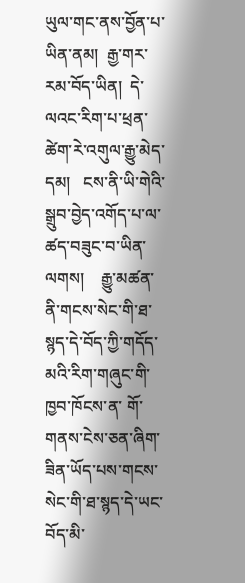ཡུལ་གང་ནས་བྱོན་པ་ཡིན་ནམ།  རྒྱ་གར་རམ་བོད་ཡིན།  དེ་ལའང་རིག་པ་ཕྲན་ཚེག་རེ་འགུལ་རྒྱུ་མེད་དམ།   ངས་ནི་ཡི་གེའི་སྒྲུབ་བྱེད་འགོད་པ་ལ་ཚད་བཟུང་བ་ཡིན་ལགས།    རྒྱུ་མཚན་ནི་གངས་སེང་གི་ཐ་སྙད་དེ་བོད་ཀྱི་གདོད་མའི་རིག་གཞུང་གི་ཁྱབ་ཁོངས་ན་ གོ་གནས་ངེས་ཅན་ཞིག་ཟིན་ཡོད་པས་གངས་སེང་གི་ཐ་སྙད་དེ་ཡང་བོད་མི་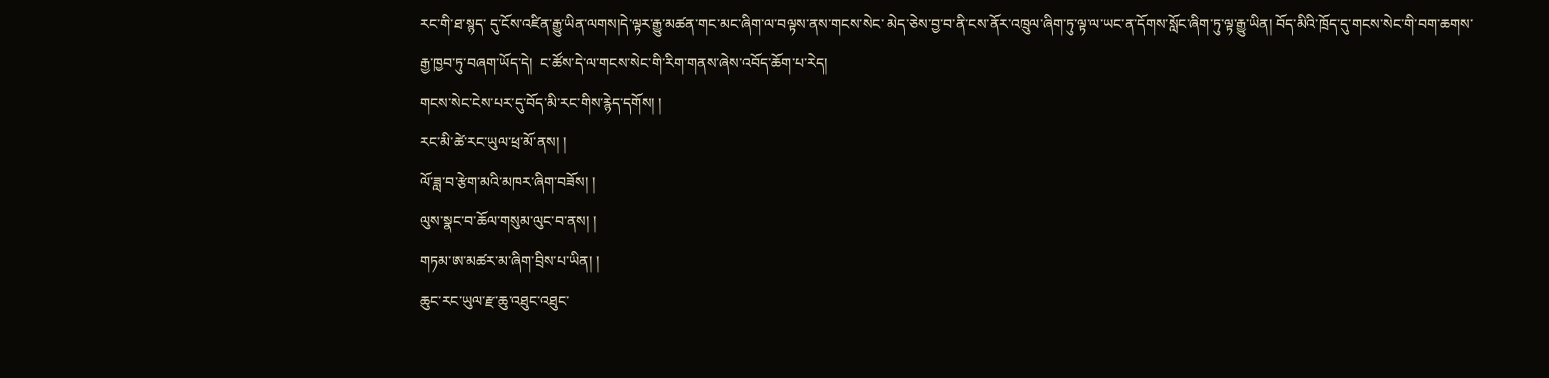རང་གི་ཐ་སྙད་ དུ་ངོས་འཛིན་རྒྱུ་ཡིན་ལགས།དེ་ལྟར་རྒྱུ་མཚན་གང་མང་ཞིག་ལ་བལྟས་ནས་གངས་སེང་ མེད་ཅེས་བྱ་བ་ནི་ངས་ནོར་འཁྲུལ་ཞིག་ཏུ་ལྟ་ལ་ཡང་ན་དོགས་སློང་ཞིག་ཏུ་ལྟ་རྒྱུ་ཡིན། བོད་མིའི་ཁྲོད་དུ་གངས་སེང་གི་བག་ཆགས་རྒྱ་ཁྱབ་ཏུ་བཞག་ཡོད་དེ།  ང་ཚོས་དེ་ལ་གངས་སེང་གི་རིག་གནས་ཞེས་འབོད་ཆོག་པ་རེད།
གངས་སེང་ངེས་པར་དུ་བོད་མི་རང་གིས་རྙེད་དགོས། །
རང་མི་ཚེ་རང་ཡུལ་ཕྲ་མོ་ནས། །
ལོ་ཟླ་བ་རྩེག་མའི་མཁར་ཞིག་བཟོས། །
ལུས་སྣང་བ་ཆོལ་གསུམ་ལུང་བ་ནས། །
གཏམ་ཨ་མཚར་མ་ཞིག་བྲིས་པ་ཡིན། །
ཆུང་རང་ཡུལ་རྫ་ཆུ་འཐུང་འཐུང་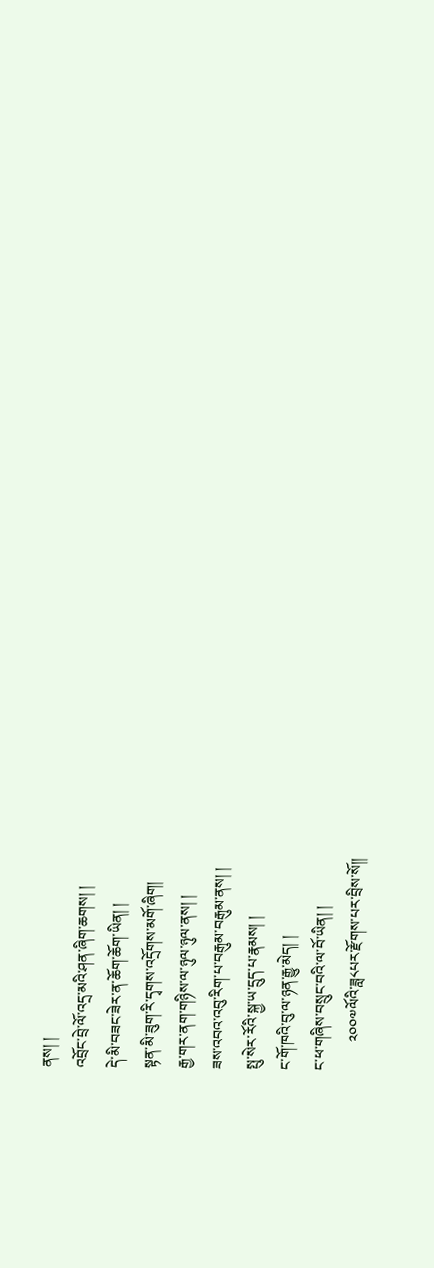ནས། །
འབྲོང་བྲེ་ལོ་འདྲ་མའི་ཤན་ཞིག་ཆགས། །
དེ་མི་བཟང་ཟེར་ན་ཆོག་ཆོག་ཡིན། །
སྟན་མི་ཟུག་རི་དྭགས་འདྲོགས་མགོ་ཞིག།
རྒྱ་གར་ནག་གཉིས་ལ་ཉུལ་ཉུལ་ནས། །
ཟས་འབའ་འབུ་རིག་པ་བརྒུམ་བརྒུམ་ནས། །
སྤུ་སེར་རོའི་སྐྱ་ཡ་དྲུད་པ་རྣམས། །
ང་གོ་ཁའི་བུ་ལ་ཉན་རྒྱུ་མེད། །
ང་ཕ་གཞིས་བསྲུང་བའི་ལ་བོ་ཡིན། །
        ༢༠༠༧ལོའི་ཟླ༨པར་རྫོགས་པར་བྲིས་སོ།།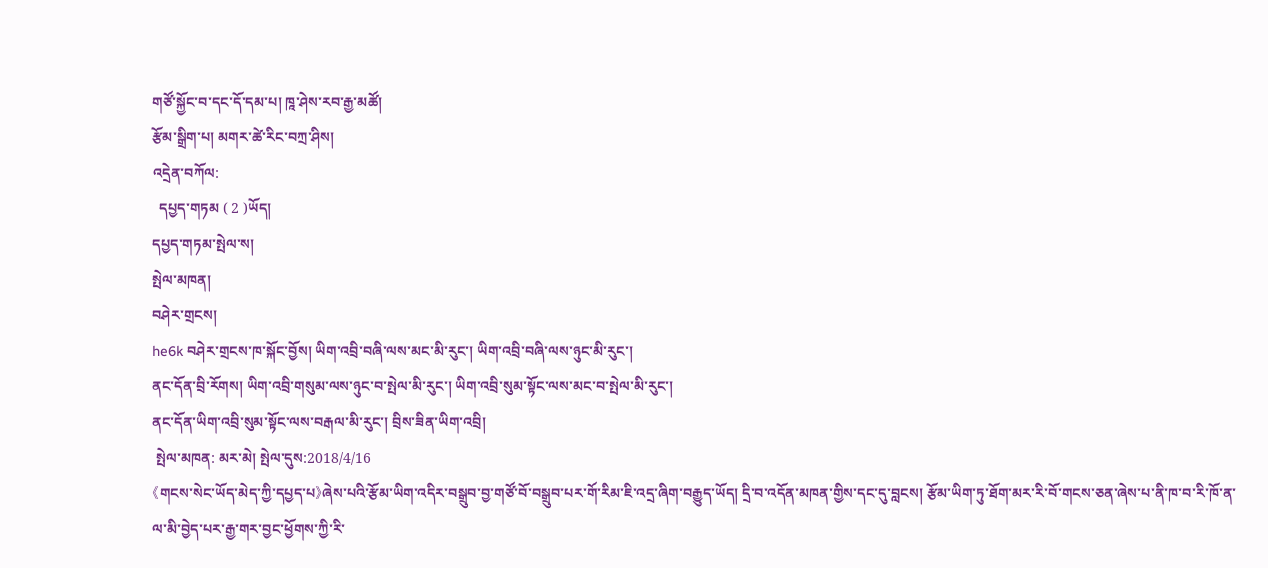གཙོ་སྐྱོང་བ་དང་དོ་དམ་པ། ཁཱ་ཤེས་རབ་རྒྱ་མཚོ།
རྩོམ་སྒྲིག་པ། མགར་ཚེ་རིང་བཀྲ་ཤིས།
འདྲེན་བཀོལ:
  དཔྱད་གཏམ ( 2 )ཡོད།
དཔྱད་གཏམ་སྤེལ་ས།
སྤེལ་མཁན།
བཤེར་གྲངས།
he6k བཤེར་གྲངས་ཁ་སྐོང་བྱོས། ཡིག་འབྲི་བཞི་ལས་མང་མི་རུང་། ཡིག་འབྲི་བཞི་ལས་ཉུང་མི་རུང་།
ནང་དོན་བྲི་རོགས། ཡིག་འབྲི་གསུམ་ལས་ཉུང་བ་སྤེལ་མི་རུང་། ཡིག་འབྲི་སུམ་སྟོང་ལས་མང་བ་སྤེལ་མི་རུང་།
ནང་དོན་ཡིག་འབྲི་སུམ་སྟོང་ལས་བརྒལ་མི་རུང་། བྲིས་ཟིན་ཡིག་འབྲི།
 སྤེལ་མཁན: མར་མེ། སྤེལ་དུས:2018/4/16
《གངས་སེང་ཡོད་མེད་ཀྱི་དཔྱད་པ》ཞེས་པའི་རྩོམ་ཡིག་འདིར་བསྒྲུབ་བྱ་གཙོ་བོ་བསྒྲུབ་པར་གོ་རིམ་ཇི་འདྲ་ཞིག་བརྒྱུད་ཡོད། དྲི་བ་འདོན་མཁན་གྱིས་དང་དུ་བླངས། རྩོམ་ཡིག་ཏུ་ཐོག་མར་རི་བོ་གངས་ཅན་ཞེས་པ་ནི་ཁ་བ་རི་ཁོ་ན་ལ་མི་བྱེད་པར་རྒྱ་གར་བྱང་ཕྱོགས་ཀྱི་རི་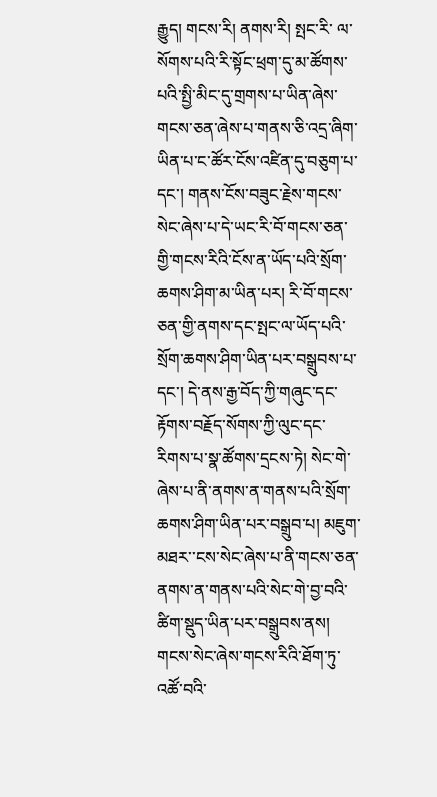རྒྱུད། གངས་རི། ནགས་རི། སྤང་རི་ ལ་སོགས་པའི་རི་སྟོང་ཕྲག་དུ་མ་ཚོགས་པའི་སྤྱི་མིང་དུ་གྲགས་པ་ཡིན་ཞེས་གངས་ཅན་ཞེས་པ་གནས་ཅི་འདྲ་ཞིག་ཡིན་པ་ང་ཚོར་ངོས་འཛིན་དུ་བཅུག་པ་དང་། གནས་ངོས་བཟུང་རྗེས་གངས་སེང་ཞེས་པ་དེ་ཡང་རི་བོ་གངས་ཅན་གྱི་གངས་རིའི་ངོས་ན་ཡོད་པའི་སྲོག་ཆགས་ཤིག་མ་ཡིན་པར། རི་བོ་གངས་ཅན་གྱི་ནགས་དང་སྤང་ལ་ཡོད་པའི་སྲོག་ཆགས་ཤིག་ཡིན་པར་བསྒྲུབས་པ་དང་། དེ་ནས་རྒྱ་བོད་ཀྱི་གཞུང་དང་རྟོགས་བརྗོད་སོགས་ཀྱི་ལུང་དང་རིགས་པ་སྣ་ཚོགས་དྲངས་ཏེ། སེང་གེ་ཞེས་པ་ནི་ནགས་ན་གནས་པའི་སྲོག་ཆགས་ཤིག་ཡིན་པར་བསྒྲུབ་པ། མཇུག་མཐར་་ངས་སེང་ཞེས་པ་ནི་གངས་ཅན་ནགས་ན་གནས་པའི་སེང་གེ་བྱ་བའི་ཚིག་སྡུད་ཡིན་པར་བསྒྲུབས་ནས། གངས་སེང་ཞེས་གངས་རིའི་ཐོག་ཏུ་འཚོ་བའི་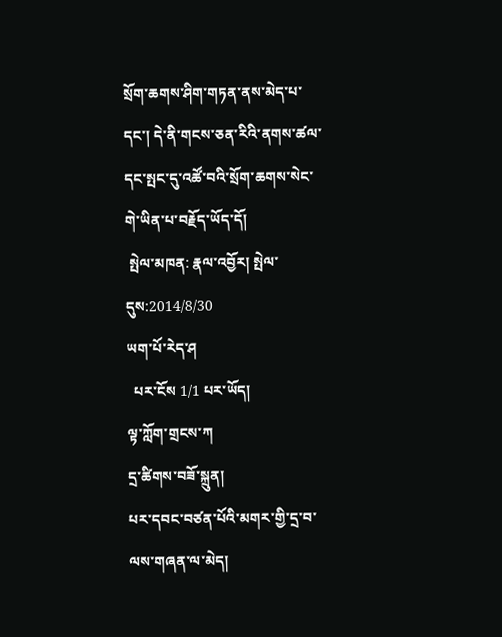སྲོག་ཆགས་ཤིག་གཏན་ནས་མེད་པ་དང་། དེ་ནི་གངས་ཅན་རིའི་ནགས་ཚལ་དང་སྤང་དུ་འཚོ་བའི་སྲོག་ཆགས་སེང་གེ་ཡིན་པ་བརྗོད་ཡོད་དོ།
 སྤེལ་མཁན: རྣལ་འབྱོར། སྤེལ་དུས:2014/8/30
ཡག་པོ་རེད་ཤ
  པར་ངོས 1/1 པར་ཡོད།
ལྟ་ཀློག་གྲངས་ཀ
དྲ་ཚིགས་བཟོ་སྐྲུན།
པར་དབང་བཙན་པོའི་མགར་གྱི་དྲ་བ་ལས་གཞན་ལ་མེད།